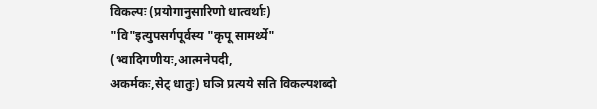विकल्पः (प्रयोगानुसारिणो धात्वर्थाः)
"वि"इत्युपसर्गपूर्वस्य "कृपू सामर्थ्ये" (भ्वादिगणीयः,आत्मनेपदी,
अकर्मकः,सेट् धातुः) घञि प्रत्यये सति विकल्पशब्दो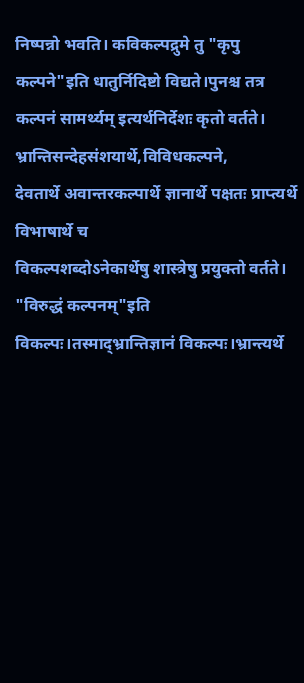निष्पन्नो भवति। कविकल्पद्रुमे तु "कृपु कल्पने"इति धातुर्निदिष्टो विद्यते।पुनश्च तत्र कल्पनं सामर्थ्यम् इत्यर्थनिर्देशः कृतो वर्तते।
भ्रान्तिसन्देहसंशयार्थे,विविधकल्पने,
देवतार्थे अवान्तरकल्पार्थे ज्ञानार्थे पक्षतः प्राप्त्यर्थे विभाषार्थे च
विकल्पशब्दोऽनेकार्थेषु शास्त्रेषु प्रयुक्तो वर्तते।
"विरुद्धं कल्पनम्"इति विकल्पः।तस्माद्भ्रान्तिज्ञानं विकल्पः।भ्रान्त्यर्थे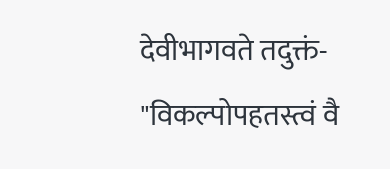देवीभागवते तदुक्तं-
"विकल्पोपहतस्त्वं वै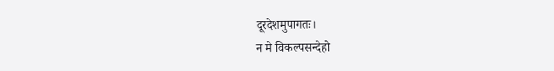दूरदेशमुपागतः।
न मे विकल्पसन्देहो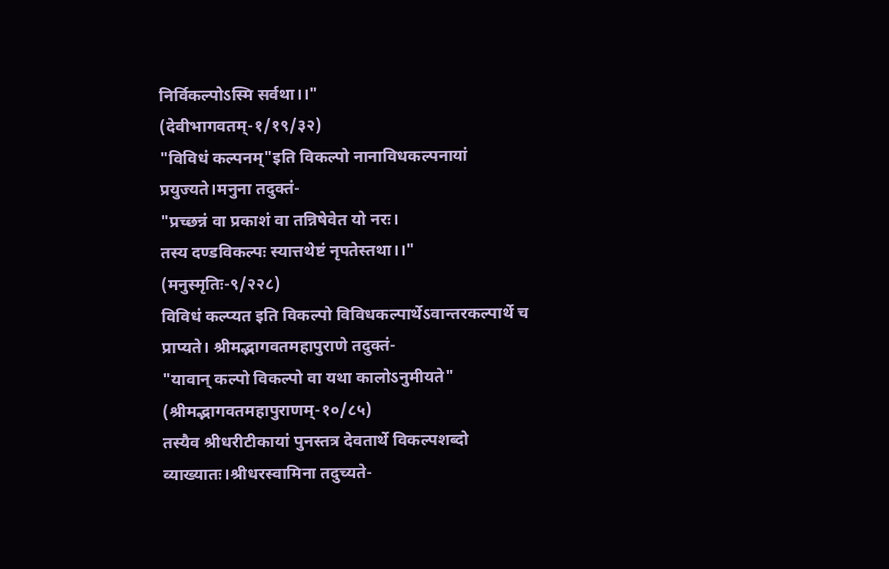निर्विकल्पोऽस्मि सर्वथा।।"
(देवीभागवतम्-१/१९/३२)
"विविधं कल्पनम्"इति विकल्पो नानाविधकल्पनायां प्रयुज्यते।मनुना तदुक्तं-
"प्रच्छन्नं वा प्रकाशं वा तन्निषेवेत यो नरः।
तस्य दण्डविकल्पः स्यात्तथेष्टं नृपतेस्तथा।।"
(मनुस्मृतिः-९/२२८)
विविधं कल्प्यत इति विकल्पो विविधकल्पार्थेऽवान्तरकल्पार्थे च प्राप्यते। श्रीमद्भागवतमहापुराणे तदुक्तं-
"यावान् कल्पो विकल्पो वा यथा कालोऽनुमीयते"
(श्रीमद्भागवतमहापुराणम्-१०/८५)
तस्यैव श्रीधरीटीकायां पुनस्तत्र देवतार्थे विकल्पशब्दो व्याख्यातः।श्रीधरस्वामिना तदुच्यते-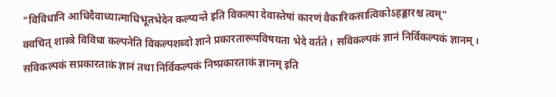"विविधानि आधिदैवाध्यात्माधिभूतभेदेन कल्प्यन्ते इति विकल्पा देवास्तेषां कारणं वैकारिकसात्विकोऽहङ्कारश्च त्वम्"
क्वचित् शास्त्रे विविधा कल्पनेति विकल्पशब्दो ज्ञाने प्रकारतारूपविषयता भेदे वर्तते। सविकल्पकं ज्ञानं निर्विकल्पकं ज्ञानम्।
सविकल्पकं सप्रकारताकं ज्ञानं तथा निर्विकल्पकं निष्प्रकारताकं ज्ञानम् इति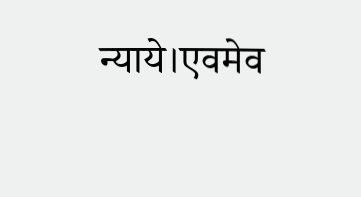न्याये।एवमेव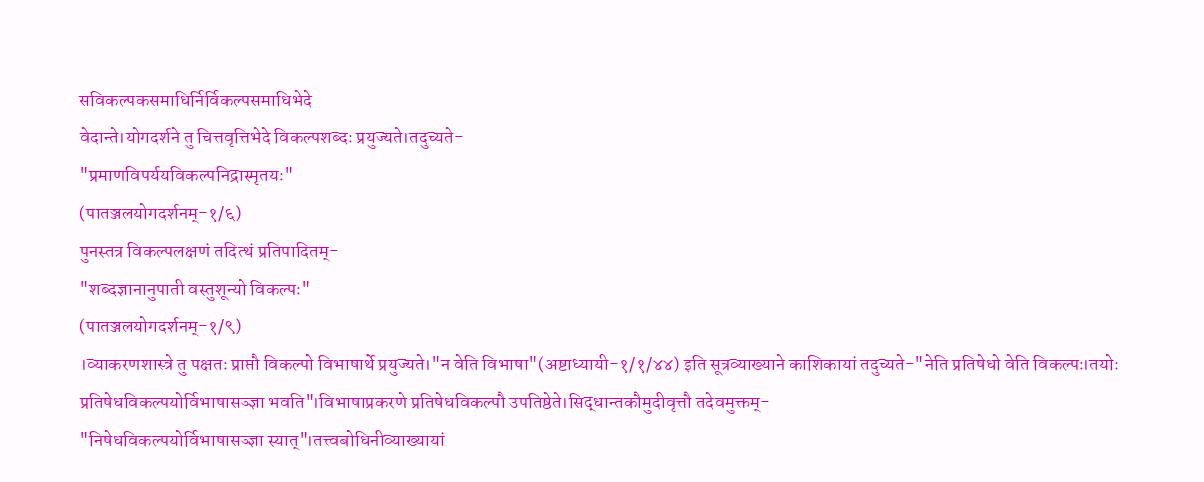सविकल्पकसमाधिर्निर्विकल्पसमाधिभेदे
वेदान्ते।योगदर्शने तु चित्तवृत्तिभेदे विकल्पशब्दः प्रयुज्यते।तदुच्यते-
"प्रमाणविपर्ययविकल्पनिद्रास्मृतयः"
(पातञ्जलयोगदर्शनम्-१/६)
पुनस्तत्र विकल्पलक्षणं तदित्थं प्रतिपादितम्-
"शब्दज्ञानानुपाती वस्तुशून्यो विकल्पः"
(पातञ्जलयोगदर्शनम्-१/९)
।व्याकरणशास्त्रे तु पक्षतः प्राप्तौ विकल्पो विभाषार्थे प्रयुज्यते।"न वेति विभाषा"(अष्टाध्यायी-१/१/४४) इति सूत्रव्याख्याने काशिकायां तदुच्यते-"नेति प्रतिषेधो वेति विकल्पः।तयोः प्रतिषेधविकल्पयोर्विभाषासञ्ज्ञा भवति"।विभाषाप्रकरणे प्रतिषेधविकल्पौ उपतिष्ठेते।सिद्धान्तकौमुदीवृत्तौ तदेवमुक्तम्-
"निषेधविकल्पयोर्विभाषासञ्ज्ञा स्यात्"।तत्त्वबोधिनीव्याख्यायां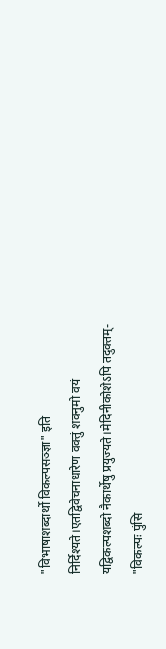"विभाषाशब्दार्थो विकल्पसञ्ज्ञा" इति निर्दिश्यते।एतद्विवेचनाधारेण वक्तुं शक्नुमो वयं यद्विकल्पशब्दो नैकार्थेषु प्रयुज्यते।मेदिनीकोशेऽपि तदुक्तम्-
"विकल्पः पुंसि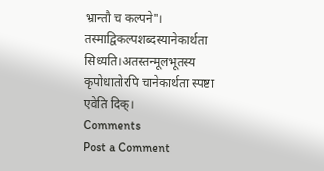भ्रान्तौ च कल्पने"।
तस्माद्विकल्पशब्दस्यानेकार्थता सिध्यति।अतस्तन्मूलभूतस्य कृपोधातोरपि चानेकार्थता स्पष्टा एवेति दिक्।
Comments
Post a Comment